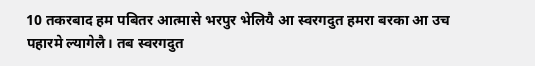10 तकरबाद हम पबितर आत्मासे भरपुर भेलियै आ स्वरगदुत हमरा बरका आ उच पहारमे ल्यागेलै। तब स्वरगदुत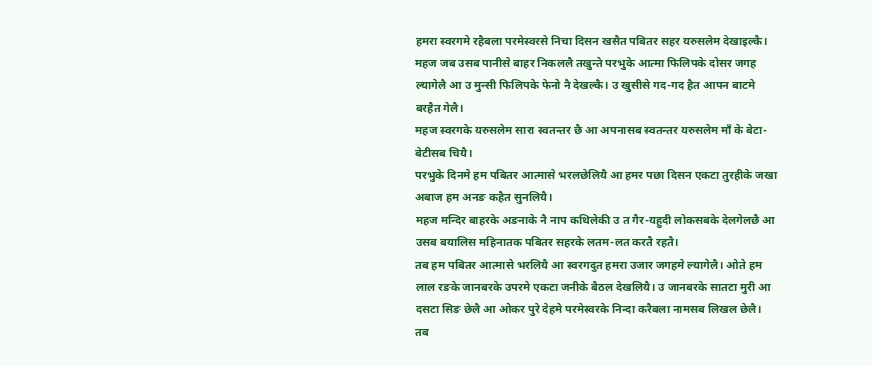हमरा स्वरगमे रहैबला परमेस्वरसे निचा दिसन खसैत पबितर सहर यरुसलेम देखाइल्कै।
महज जब उसब पानीसे बाहर निकललै तखुन्ते परभुके आत्मा फिलिपके दोसर जगह ल्यागेलै आ उ मुन्सी फिलिपके फेनो नै देखल्कै। उ खुसीसे गद-गद हैत आपन बाटमे बरहैत गेलै।
महज स्वरगके यरुसलेम सारा स्वतन्तर छै आ अपनासब स्वतन्तर यरुसलेम माँ के बेटा-बेटीसब चियै।
परभुके दिनमे हम पबितर आत्मासे भरलछेलियै आ हमर पछा दिसन एकटा तुरहीके जखा अबाज हम अनङ कहैत सुनलियै।
महज मन्दिर बाहरके अङनाके नै नाप कथिलेकी उ त गैर-यहुदी लोकसबके देलगेलछै आ उसब बयालिस महिनातक पबितर सहरके लतम-लत करतै रहतै।
तब हम पबितर आत्मासे भरलियै आ स्वरगदुत हमरा उजार जगहमे ल्यागेलै। ओते हम लाल रङके जानबरके उपरमे एकटा जनीके बैठल देखलियै। उ जानबरके सातटा मुरी आ दसटा सिङ छेलै आ ओकर पुरे देहमे परमेस्वरके निन्दा करैबला नामसब लिखल छेलै।
तब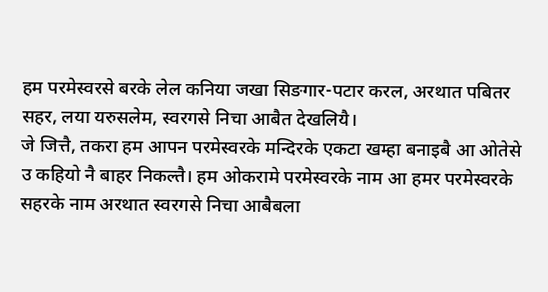हम परमेस्वरसे बरके लेल कनिया जखा सिङगार-पटार करल, अरथात पबितर सहर, लया यरुसलेम, स्वरगसे निचा आबैत देखलियै।
जे जित्तै, तकरा हम आपन परमेस्वरके मन्दिरके एकटा खम्हा बनाइबै आ ओतेसे उ कहियो नै बाहर निकल्तै। हम ओकरामे परमेस्वरके नाम आ हमर परमेस्वरके सहरके नाम अरथात स्वरगसे निचा आबैबला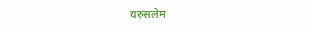यरुसलेम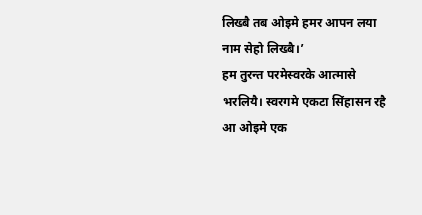लिख्बै तब ओइमे हमर आपन लया नाम सेहो लिख्बै।’
हम तुरन्त परमेस्वरके आत्मासे भरलियै। स्वरगमे एकटा सिंहासन रहै आ ओइमे एक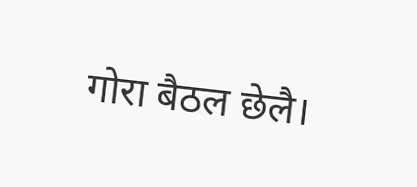गोरा बैठल छेलै।